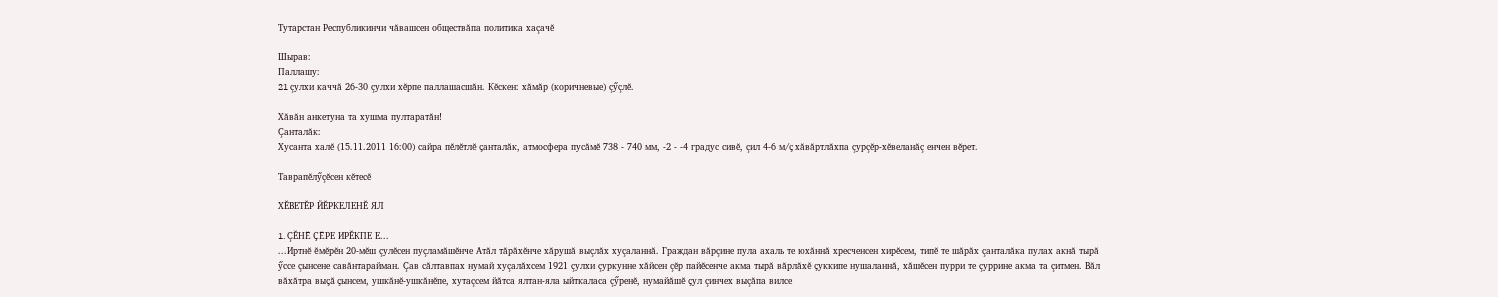Тутарстан Республикинчи чăвашсен обществăпа политика хаçачĕ

Шырав:
Паллашу:
21 çулхи каччă 26-30 çулхи хĕрпе паллашасшăн. Кĕскен: хăмăр (коричневые) çӳçлĕ.

Хăвăн анкетуна та хушма пултаратăн!
Çанталăк:
Хусанта халĕ (15.11.2011 16:00) сайра пĕлĕтлĕ çанталăк, атмосфера пусăмĕ 738 - 740 мм, -2 - -4 градус сивĕ, çил 4-6 м/ç хăвăртлăхпа çурçĕр-хĕвеланăç енчен вĕрет.

Таврапĕлӳçĕсен кĕтесĕ

ХĔВЕТĔР ЙĔРКЕЛЕНĔ ЯЛ

1. ÇĔНĔ ÇĔРЕ ИРĔКПЕ Е...
...Иртнĕ ĕмĕрĕн 20-мĕш çулĕсен пуçламăшĕнче Атăл тăрăхĕнче хăрушă выçлăх хуçаланнă. Граждан вăрçине пула ахаль те юхăннă хресченсен хирĕсем, типĕ те шăрăх çанталăка пулах акнă тырă ӳссе çынсене савăнтарайман. Çав сăлтавпах нумай хуçалăхсем 1921 çулхи çуркунне хăйсен çĕр пайĕсенче акма тырă вăрлăхĕ çуккипе нушаланнă, хăшĕсен пурри те çуррине акма та çитмен. Вăл вăхăтра выçă çынсем, ушкăнĕ-ушкăнĕпе, хутаçсем йăтса ялтан-яла ыйткаласа çӳренĕ, нумайăшĕ çул çинчех выçăпа вилсе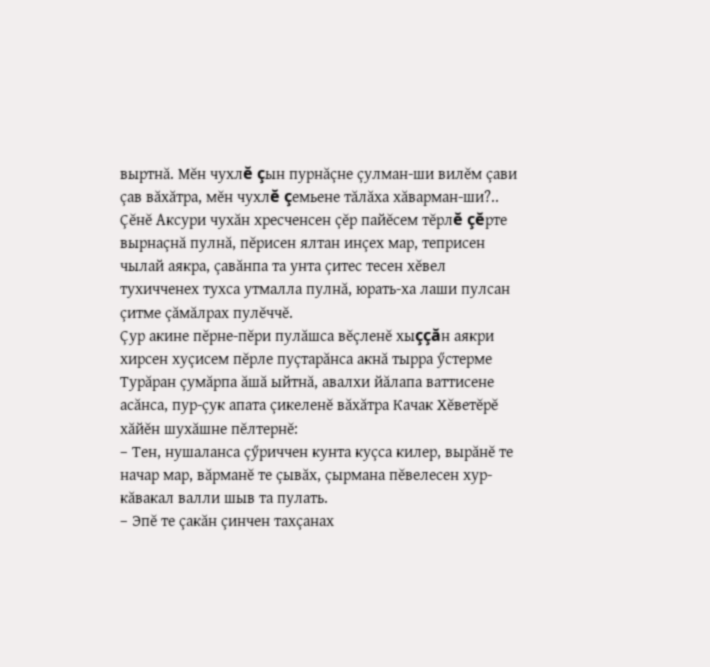выртнă. Мĕн чухлĕ çын пурнăçне çулман-ши вилĕм çави çав вăхăтра, мĕн чухлĕ çемьене тăлăха хăварман-ши?..
Çĕнĕ Аксури чухăн хресченсен çĕр пайĕсем тĕрлĕ çĕрте вырнаçнă пулнă, пĕрисен ялтан инçех мар, теприсен чылай аякра, çавăнпа та унта çитес тесен хĕвел тухичченех тухса утмалла пулнă, юрать-ха лаши пулсан çитме çăмăлрах пулĕччĕ.
Çур акине пĕрне-пĕри пулăшса вĕçленĕ хыççăн аякри хирсен хуçисем пĕрле пуçтарăнса акнă тырра ӳстерме Турăран çумăрпа ăшă ыйтнă, авалхи йăлапа ваттисене асăнса, пур-çук апата çикеленĕ вăхăтра Качак Хĕветĕрĕ хăйĕн шухăшне пĕлтернĕ:
– Тен, нушаланса çӳриччен кунта куçса килер, вырăнĕ те начар мар, вăрманĕ те çывăх, çырмана пĕвелесен хур-кăвакал валли шыв та пулать.
– Эпĕ те çакăн çинчен тахçанах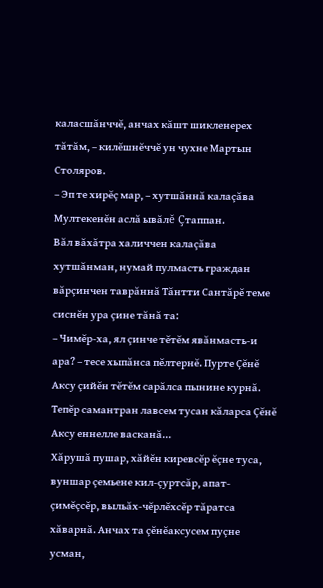каласшăнччĕ, анчах кăшт шикленерех тăтăм, – килĕшнĕччĕ ун чухне Мартын Столяров.
– Эп те хирĕç мар, – хутшăннă калаçăва Мултекенĕн аслă ывăлĕ Çтаппан.
Вăл вăхăтра халиччен калаçăва хутшăнман, нумай пулмасть граждан вăрçинчен таврăннă Тăнтти Сантăрĕ теме сиснĕн ура çине тăнă та:
– Чимĕр-ха, ял çинче тĕтĕм явăнмасть-и ара? – тесе хыпăнса пĕлтернĕ. Пурте Çĕнĕ Аксу çийĕн тĕтĕм сарăлса пынине курнă. Тепĕр самантран лавсем тусан кăларса Çĕнĕ Аксу еннелле васканă...
Хăрушă пушар, хăйĕн киревсĕр ĕçне туса, вуншар çемьене кил-çуртсăр, апат-çимĕçсĕр, выльăх-чĕрлĕхсĕр тăратса хăварнă. Анчах та çĕнĕаксусем пуçне усман,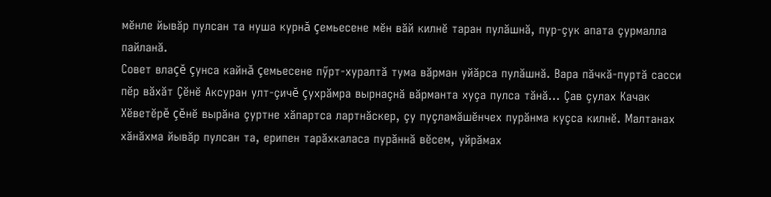мĕнле йывăр пулсан та нуша курнă çемьесене мĕн вăй килнĕ таран пулăшнă, пур-çук апата çурмалла пайланă.
Совет влаçĕ çунса кайнă çемьесене пӳрт-хуралтă тума вăрман уйăрса пулăшнă. Вара пăчкă-пуртă сасси пĕр вăхăт Çĕнĕ Аксуран улт-çичĕ çухрăмра вырнаçнă вăрманта хуçа пулса тăнă... Çав çулах Качак Хĕветĕрĕ çĕнĕ вырăна çуртне хăпартса лартнăскер, çу пуçламăшĕнчех пурăнма куçса килнĕ. Малтанах хăнăхма йывăр пулсан та, ерипен тарăхкаласа пурăннă вĕсем, уйрăмах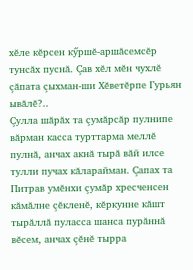хĕле кĕрсен кӳршĕ-аршăсемсĕр тунсăх пуснă. Çав хĕл мĕн чухлĕ çăпата çыхман-ши Хĕветĕрпе Гурьян ывăлĕ?..
Çулла шăрăх та çумăрсăр пулнипе вăрман касса турттарма меллĕ пулнă, анчах акнă тырă вăй илсе тулли пучах кăларайман. Çапах та Питрав умĕнхи çумăр хресченсен кăмăлне çĕкленĕ, кĕркунне кăшт тырăллă пуласса шанса пурăннă вĕсем, анчах çĕнĕ тырра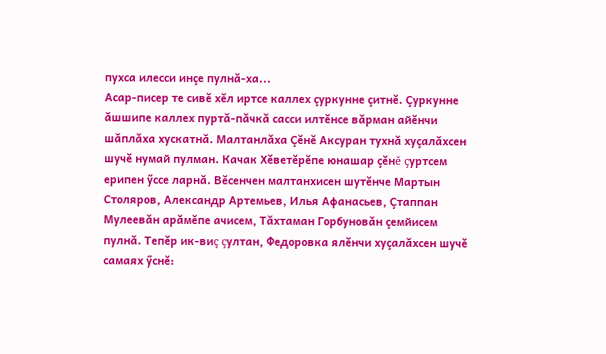пухса илесси инçе пулнă-ха...
Асар-писер те сивĕ хĕл иртсе каллех çуркунне çитнĕ. Çуркунне ăшшипе каллех пуртă-пăчкă сасси илтĕнсе вăрман айĕнчи шăплăха хускатнă. Малтанлăха Çĕнĕ Аксуран тухнă хуçалăхсен шучĕ нумай пулман. Качак Хĕветĕрĕпе юнашар çĕнĕ çуртсем ерипен ӳссе ларнă. Вĕсенчен малтанхисен шутĕнче Мартын Столяров, Александр Артемьев, Илья Афанасьев, Çтаппан Мулеевăн арăмĕпе ачисем, Тăхтаман Горбуновăн çемйисем пулнă. Тепĕр ик-виç çултан, Федоровка ялĕнчи хуçалăхсен шучĕ самаях ӳснĕ: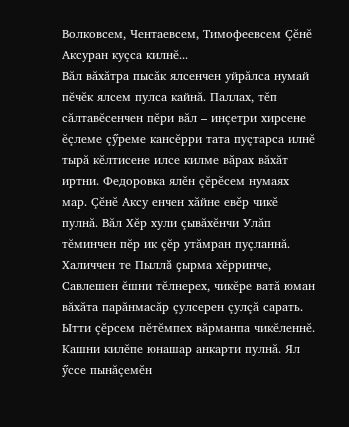Волковсем, Чентаевсем, Тимофеевсем Çĕнĕ Аксуран куçса килнĕ...
Вăл вăхăтра пысăк ялсенчен уйрăлса нумай пĕчĕк ялсем пулса кайнă. Паллах, тĕп сăлтавĕсенчен пĕри вăл – инçетри хирсене ĕçлеме çӳреме кансĕрри тата пуçтарса илнĕ тырă кĕлтисене илсе килме вăрах вăхăт иртни. Федоровка ялĕн çĕрĕсем нумаях мар. Çĕнĕ Аксу енчен хăйне евĕр чикĕ пулнă. Вăл Хĕр хули çывăхĕнчи Улăп тĕминчен пĕр ик çĕр утăмран пуçланнă. Халиччен те Пыллă çырма хĕрринче, Савлешен ĕшни тĕлнерех, чикĕре ватă юман вăхăта парăнмасăр çулсерен çулçă сарать. Ытти çĕрсем пĕтĕмпех вăрманпа чикĕленнĕ. Кашни килĕпе юнашар анкарти пулнă. Ял ӳссе пынăçемĕн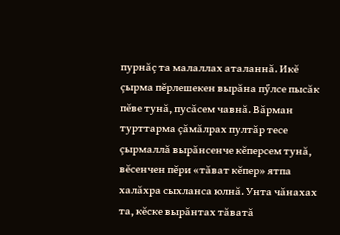пурнăç та малаллах аталаннă. Икĕ çырма пĕрлешекен вырăна пӳлсе пысăк пĕве тунă, пусăсем чавнă. Вăрман турттарма çăмăлрах пултăр тесе çырмаллă вырăнсенче кĕперсем тунă, вĕсенчен пĕри «тăват кĕпер» ятпа халăхра сыхланса юлнă. Унта чăнахах та, кĕске вырăнтах тăватă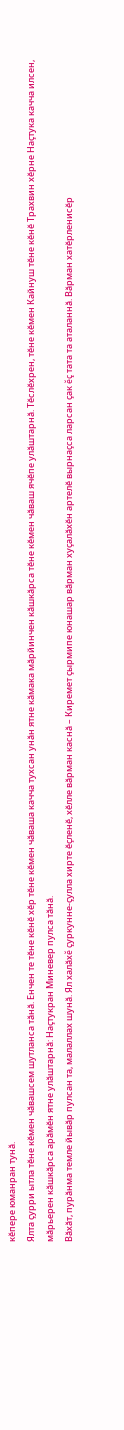кĕпере юманран тунă.
Ялта çурри ытла тĕне кĕмен чăвашсем шутланса тăнă. Енчен те тĕне кĕнĕ хĕр тĕне кĕмен чăваша качча тухсан унăн ятне кăмака мăрйинчен кăшкăрса тĕне кĕмен чăваш ячĕпе улăштарнă. Тĕслĕхрен, тĕне кĕмен Кайнуш тĕне кĕнĕ Трахвин хĕрне Наçтука качча илсен, мăрьерен кăшкăрса арăмĕн ятне улăштарнă: Наçтукран Миневер пулса тăнă.
Вăхăт, пурăнма темле йывăр пулсан та, малаллах шунă. Ял халăхĕ çуркунне-çулла хирте ĕçленĕ, хĕлле вăрман каснă – Киремет çырмипе юнашар вăрман хуçалăхĕн артелĕ вырнаçса ларсан çак ĕç тата та аталаннă. Вăрман хатĕрленисĕр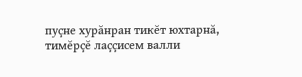пуçне хурăнран тикĕт юхтарнă, тимĕрçĕ лаççисем валли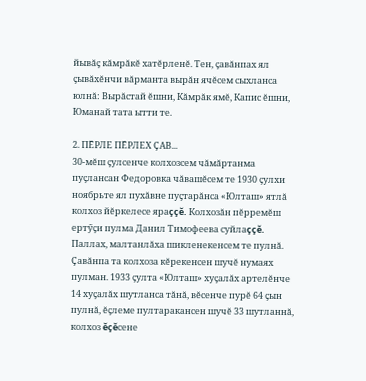йывăç кăмрăкĕ хатĕрленĕ. Тен, çавăнпах ял çывăхĕнчи вăрманта вырăн ячĕсем сыхланса юлнă: Вырăстай ĕшни, Кăмрăк ямĕ, Капис ĕшни, Юманай тата ытти те.

2. ПĔРЛЕ ПĔРЛЕХ ÇАВ...
30-мĕш çулсенче колхозсем чăмăртанма пуçлансан Федоровка чăвашĕсем те 1930 çулхи ноябрьте ял пухăвне пуçтарăнса «Юлташ» ятлă колхоз йĕркелесе яраççĕ. Колхозăн пĕрремĕш ертӳçи пулма Данил Тимофеева суйлаççĕ. Паллах, малтанлăха шикленекенсем те пулнă. Çавăнпа та колхоза кĕрекенсен шучĕ нумаях пулман. 1933 çулта «Юлташ» хуçалăх артелĕнче 14 хуçалăх шутланса тăнă, вĕсенче пурĕ 64 çын пулнă, ĕçлеме пултаракансен шучĕ 33 шутланнă, колхоз ĕçĕсене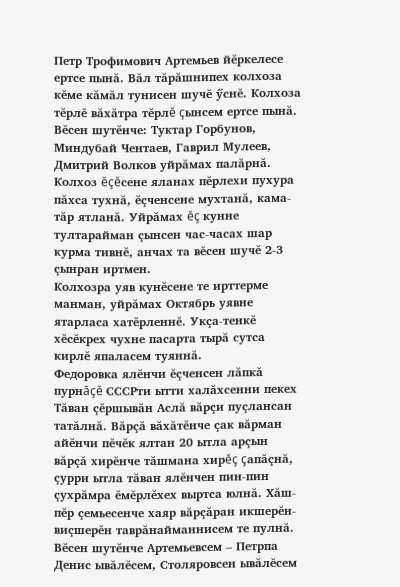Петр Трофимович Артемьев йĕркелесе ертсе пынă. Вăл тăрăшнипех колхоза кĕме кăмăл тунисен шучĕ ӳснĕ. Колхоза тĕрлĕ вăхăтра тĕрлĕ çынсем ертсе пынă. Вĕсен шутĕнче: Туктар Горбунов, Миндубай Чентаев, Гаврил Мулеев, Дмитрий Волков уйрăмах палăрнă.
Колхоз ĕçĕсене яланах пĕрлехи пухура пăхса тухнă, ĕçченсене мухтанă, кама-тăр ятланă. Уйрăмах ĕç кунне тултарайман çынсен час-часах шар курма тивнĕ, анчах та вĕсен шучĕ 2-3 çынран иртмен.
Колхозра уяв кунĕсене те ирттерме манман, уйрăмах Октябрь уявне ятарласа хатĕрленнĕ. Укçа-тенкĕ хĕсĕкрех чухне пасарта тырă сутса кирлĕ япаласем туяннă.
Федоровка ялĕнчи ĕçченсен лăпкă пурнăçĕ СССРти ытти халăхсенни пекех Тăван çĕршывăн Аслă вăрçи пуçлансан татăлнă. Вăрçă вăхăтĕнче çак вăрман айĕнчи пĕчĕк ялтан 20 ытла арçын вăрçă хирĕнче тăшмана хирĕç çапăçнă, çурри ытла тăван ялĕнчен пин-пин çухрăмра ĕмĕрлĕхех выртса юлнă. Хăш-пĕр çемьесенче хаяр вăрçăран икшерĕн-виçшерĕн таврăнайманнисем те пулнă. Вĕсен шутĕнче Артемьевсем – Петрпа Денис ывăлĕсем, Столяровсен ывăлĕсем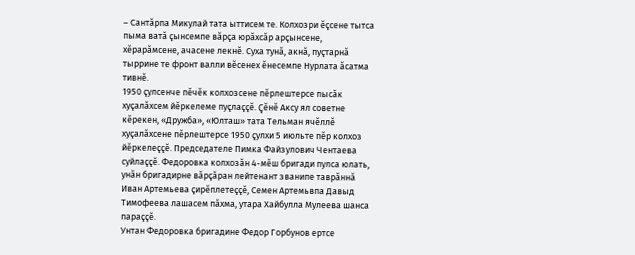– Сантăрпа Микулай тата ыттисем те. Колхозри ĕçсене тытса пыма ватă çынсемпе вăрçа юрăхсăр арçынсене, хĕрарăмсене, ачасене лекнĕ. Суха тунă, акнă, пуçтарнă тыррине те фронт валли вĕсенех ĕнесемпе Нурлата ăсатма тивнĕ.
1950 çулсенче пĕчĕк колхозсене пĕрлештерсе пысăк хуçалăхсем йĕркелеме пуçлаççĕ. Çĕнĕ Аксу ял советне кĕрекен, «Дружба», «Юлташ» тата Тельман ячĕллĕ хуçалăхсене пĕрлештерсе 1950 çулхи 5 июльте пĕр колхоз йĕркелеççĕ. Председателе Пимка Файзулович Чентаева суйлаççĕ. Федоровка колхозăн 4-мĕш бригади пулса юлать, унăн бригадирне вăрçăран лейтенант званипе таврăннă Иван Артемьева çирĕплетеççĕ, Семен Артемьвпа Давыд Тимофеева лашасем пăхма, утара Хайбулла Мулеева шанса параççĕ.
Унтан Федоровка бригадине Федор Горбунов ертсе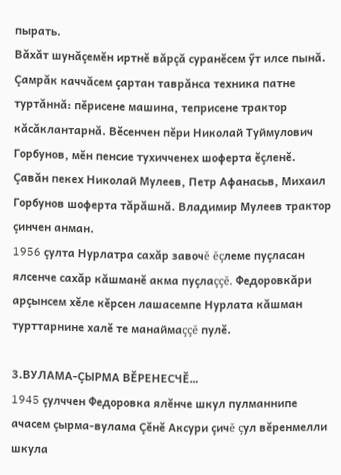пырать.
Вăхăт шунăçемĕн иртнĕ вăрçă суранĕсем ӳт илсе пынă. Çамрăк каччăсем çартан таврăнса техника патне туртăннă: пĕрисене машина, теприсене трактор кăсăклантарнă. Вĕсенчен пĕри Николай Туймулович Горбунов, мĕн пенсие тухичченех шоферта ĕçленĕ.
Çавăн пекех Николай Мулеев, Петр Афанасьв, Михаил Горбунов шоферта тăрăшнă. Владимир Мулеев трактор çинчен анман.
1956 çулта Нурлатра сахăр завочĕ ĕçлеме пуçласан ялсенче сахăр кăшманĕ акма пуçлаççĕ. Федоровкăри арçынсем хĕле кĕрсен лашасемпе Нурлата кăшман турттарнине халĕ те манаймаççĕ пулĕ.

3.ВУЛАМА-ÇЫРМА ВĔРЕНЕСЧĔ…
1945 çулччен Федоровка ялĕнче шкул пулманнипе ачасем çырма-вулама Çĕнĕ Аксури çичĕ çул вĕренмелли шкула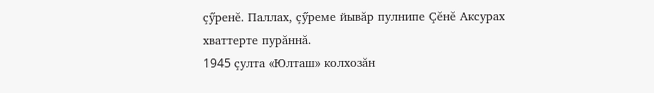çӳренĕ. Паллах, çӳреме йывăр пулнипе Çĕнĕ Аксурах хваттерте пурăннă.
1945 çулта «Юлташ» колхозăн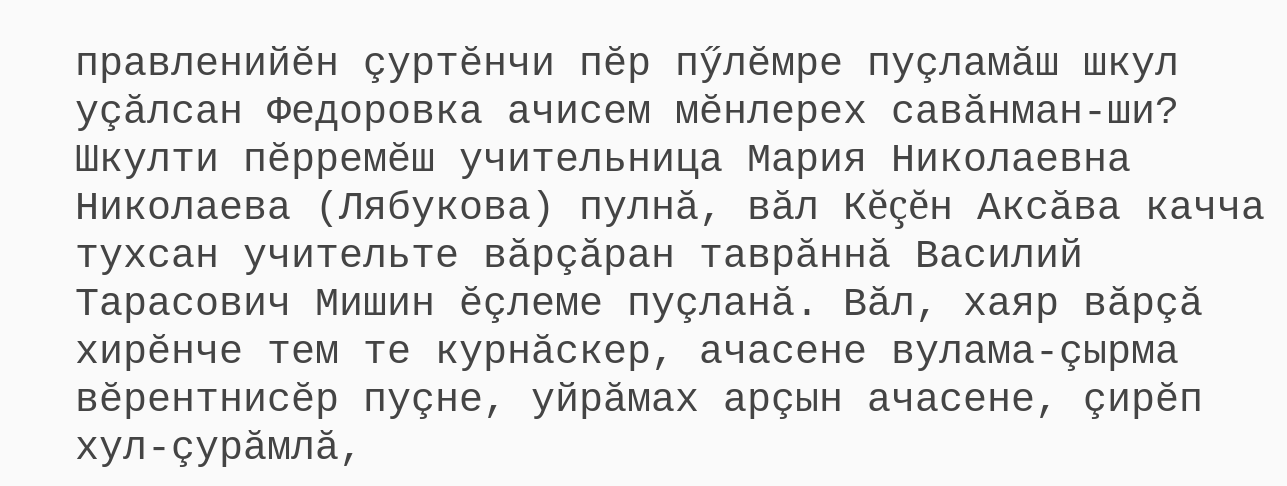правленийĕн çуртĕнчи пĕр пӳлĕмре пуçламăш шкул уçăлсан Федоровка ачисем мĕнлерех савăнман-ши? Шкулти пĕрремĕш учительница Мария Николаевна Николаева (Лябукова) пулнă, вăл Кĕçĕн Аксăва качча тухсан учительте вăрçăран таврăннă Василий Тарасович Мишин ĕçлеме пуçланă. Вăл, хаяр вăрçă хирĕнче тем те курнăскер, ачасене вулама-çырма вĕрентнисĕр пуçне, уйрăмах арçын ачасене, çирĕп хул-çурăмлă,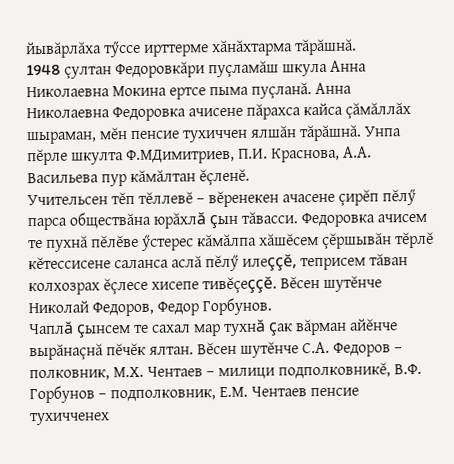йывăрлăха тӳссе ирттерме хăнăхтарма тăрăшнă.
1948 çултан Федоровкăри пуçламăш шкула Анна Николаевна Мокина ертсе пыма пуçланă. Анна Николаевна Федоровка ачисене пăрахса кайса çăмăллăх шыраман, мĕн пенсие тухиччен ялшăн тăрăшнă. Унпа пĕрле шкулта Ф.МДимитриев, П.И. Краснова, А.А. Васильева пур кăмăлтан ĕçленĕ.
Учительсен тĕп тĕллевĕ – вĕренекен ачасене çирĕп пĕлӳ парса обществăна юрăхлă çын тăвасси. Федоровка ачисем те пухнă пĕлĕве ӳстерес кăмăлпа хăшĕсем çĕршывăн тĕрлĕ кĕтессисене саланса аслă пĕлӳ илеççĕ, теприсем тăван колхозрах ĕçлесе хисепе тивĕçеççĕ. Вĕсен шутĕнче Николай Федоров, Федор Горбунов.
Чаплă çынсем те сахал мар тухнă çак вăрман айĕнче вырăнаçнă пĕчĕк ялтан. Вĕсен шутĕнче С.А. Федоров – полковник, М.Х. Чентаев – милици подполковникĕ, В.Ф. Горбунов – подполковник, Е.М. Чентаев пенсие тухичченех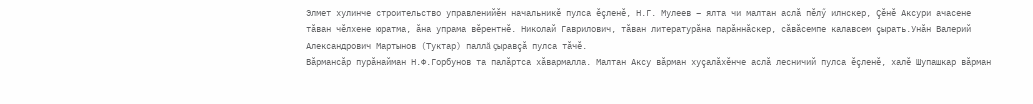Элмет хулинче строительство управленийĕн начальникĕ пулса ĕçленĕ, Н.Г. Мулеев – ялта чи малтан аслă пĕлӳ илнскер, Çĕнĕ Аксури ачасене тăван чĕлхене юратма, ăна упрама вĕрентнĕ. Николай Гаврилович, тăван литературăна парăннăскер, сăвăсемпе калавсем çырать.Унăн Валерий Александрович Мартынов (Туктар) паллă çыравçă пулса тăчĕ.
Вăрмансăр пурăнайман Н.Ф.Горбунов та палăртса хăвармалла. Малтан Аксу вăрман хуçалăхĕнче аслă лесничий пулса ĕçленĕ, халĕ Шупашкар вăрман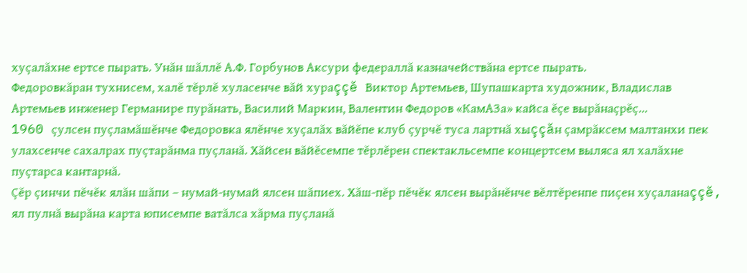хуçалăхне ертсе пырать. Унăн шăллĕ А.Ф. Горбунов Аксури федераллă казначействăна ертсе пырать.
Федоровкăран тухнисем, халĕ тĕрлĕ хуласенче вăй хураççĕ Виктор Артемьев, Шупашкарта художник, Владислав Артемьев инженер Германире пурăнать, Василий Маркин, Валентин Федоров «КамАЗа» кайса ĕçе вырăнаçрĕç...
1960 çулсен пуçламăшĕнче Федоровка ялĕнче хуçалăх вăйĕпе клуб çурчĕ туса лартнă хыççăн çамрăксем малтанхи пек улахсенче сахалрах пуçтарăнма пуçланă. Хăйсен вăйĕсемпе тĕрлĕрен спектакльсемпе концертсем выляса ял халăхне пуçтарса кантарнă.
Çĕр çинчи пĕчĕк ялăн шăпи – нумай-нумай ялсен шăпиех. Хăш-пĕр пĕчĕк ялсен вырăнĕнче вĕлтĕренпе пиçен хуçаланаççĕ, ял пулнă вырăна карта юписемпе ватăлса хăрма пуçланă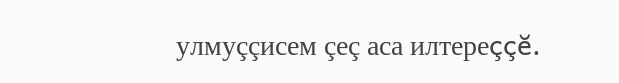улмуççисем çеç аса илтереççĕ.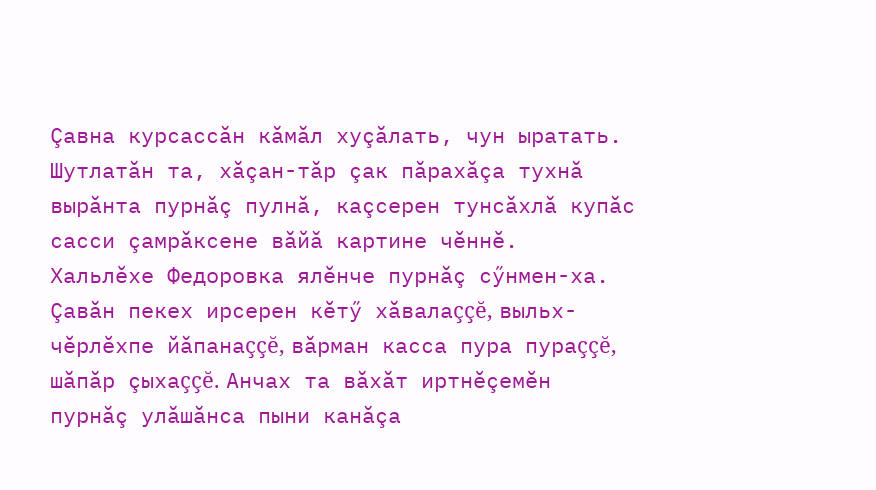Çавна курсассăн кăмăл хуçăлать, чун ыратать. Шутлатăн та, хăçан-тăр çак пăрахăçа тухнă вырăнта пурнăç пулнă, каçсерен тунсăхлă купăс сасси çамрăксене вăйă картине чĕннĕ.
Хальлĕхе Федоровка ялĕнче пурнăç сӳнмен-ха. Çавăн пекех ирсерен кĕтӳ хăвалаççĕ, выльх-чĕрлĕхпе йăпанаççĕ, вăрман касса пура пураççĕ, шăпăр çыхаççĕ. Анчах та вăхăт иртнĕçемĕн пурнăç улăшăнса пыни канăçа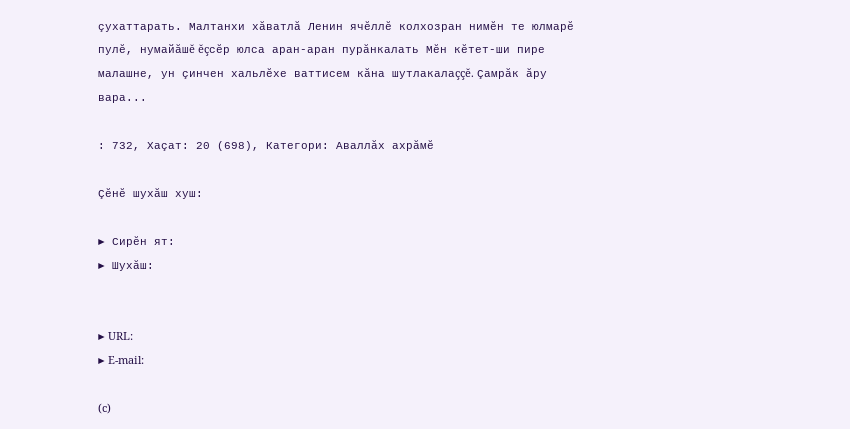çухаттарать. Малтанхи хăватлă Ленин ячĕллĕ колхозран нимĕн те юлмарĕ пулĕ, нумайăшĕ ĕçсĕр юлса аран-аран пурăнкалать Мĕн кĕтет-ши пире малашне, ун çинчен хальлĕхе ваттисем кăна шутлакалаççĕ. Çамрăк ăру вара...

: 732, Хаçат: 20 (698), Категори: Аваллăх ахрăмĕ

Çĕнĕ шухăш хуш:

► Сирĕн ят:
► Шухăш:


► URL:
► E-mail:

(c)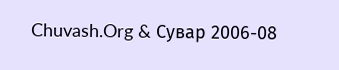Chuvash.Org & Сувар 2006-08